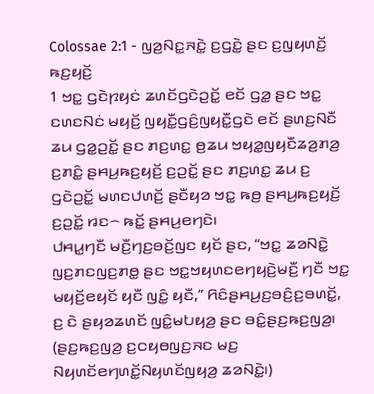Colossae 2:1 - ꤜꤤ꤬ꤡꤢ꤭ꤏꤢꤧ꤭ ꤢ꤬ꤞꤢꤧ꤭ ꤔꤢ ꤢ꤬ꤜꤟꤛꤢꤩ꤬ ꤒꤢ꤬ꤟꤢꤩ꤬
1 ꤠꤢ꤭ ꤞꤢꤧꤐꤟꤢꤦ ꤘꤛꤢꤩꤞꤢꤧꤑꤢꤩ꤭ ꤕꤢꤩ ꤞꤤ꤭ ꤔꤢ ꤠꤢ꤭ ꤢꤛꤢꤡꤢꤦ ꤗꤟꤢꤩ꤬ ꤜꤟꤢꤪ꤭ꤞꤢꤨ꤬ꤜꤟꤢꤪ꤭ꤞꤢꤧ ꤕꤢꤩ ꤔꤛꤢ꤬ꤡꤢꤪ ꤘꤣ ꤞꤤ꤭ꤑꤢꤩ꤭ ꤔꤢ ꤊꤢ꤬ꤛꤢ꤭ ꤥ꤬ꤘꤣ ꤠꤟꤤ꤭ꤜꤟꤢꤪꤘꤤ꤬ꤊꤤ꤬ ꤢ꤬ꤊꤢꤨ꤭ ꤔꤌꤣ꤬ꤒꤢ꤬ꤟꤢꤩ꤬ ꤢ꤬ꤑꤢꤩ꤭ ꤔꤢ ꤊꤢ꤬ꤛꤢ꤭ ꤘꤣ ꤢ꤬ ꤞꤢꤧꤑꤢꤩ꤭ ꤗꤛꤢꤓꤛꤢꤩ꤬ ꤔꤢꤪꤟꤤ ꤠꤢ꤭ ꤒꤥ꤬ ꤔꤌꤣ꤬ꤒꤢ꤬ꤟꤢꤩ꤬ ꤢ꤬ꤑꤢꤩ꤭ ꤙꤢ꤮ ꤒꤢꤩ꤭ ꤔꤌꤣ꤬ꤕꤚꤢꤧ꤯
ꤓꤌꤣ꤭ꤚꤢꤪ ꤗꤢꤪ꤬ꤚꤢ꤬ꤋꤢꤩ꤬ꤜꤢ ꤟꤢꤩ ꤔꤢ, “ꤠꤢ꤭ ꤘꤤꤡꤢꤧ꤭ ꤜꤢ꤬ꤊꤢꤜꤢ꤬ꤊꤥ꤭ ꤔꤢ ꤠꤢ꤭ꤠꤟꤛꤢꤕꤚꤟꤢꤧ꤬ꤗꤢꤪ꤬ ꤚꤢꤪ ꤠꤢ꤭ ꤗꤟꤢꤩ꤬ꤕꤟꤢꤩ ꤟꤢꤪ ꤜꤢꤨ꤭ ꤟꤢꤪ,” ꤖꤢꤨꤔꤌꤣ꤬ꤢ꤬ꤋꤢꤨ꤬ꤢ꤬ꤋꤛꤢꤩ꤭, ꤢ꤬ ꤢꤧ ꤔꤟꤤꤘꤛꤢꤩ ꤜꤢꤨ꤭ꤗꤝꤟꤤ꤬ ꤔꤢ ꤋꤢꤨ꤭ꤔꤢ꤬ꤒꤢ꤬ꤜꤤ꤬꤯ (ꤔꤢ꤬ꤒꤢ꤬ꤜꤤ꤬ ꤢ꤬ꤍꤟꤥꤜꤢ꤬ꤏꤢ ꤗꤢ꤬ ꤡꤟꤛꤢꤩꤕꤚꤛꤢꤩ꤭ꤡꤟꤛꤢꤩꤜꤟꤤ꤬ ꤘꤤꤡꤢꤧ꤭꤯)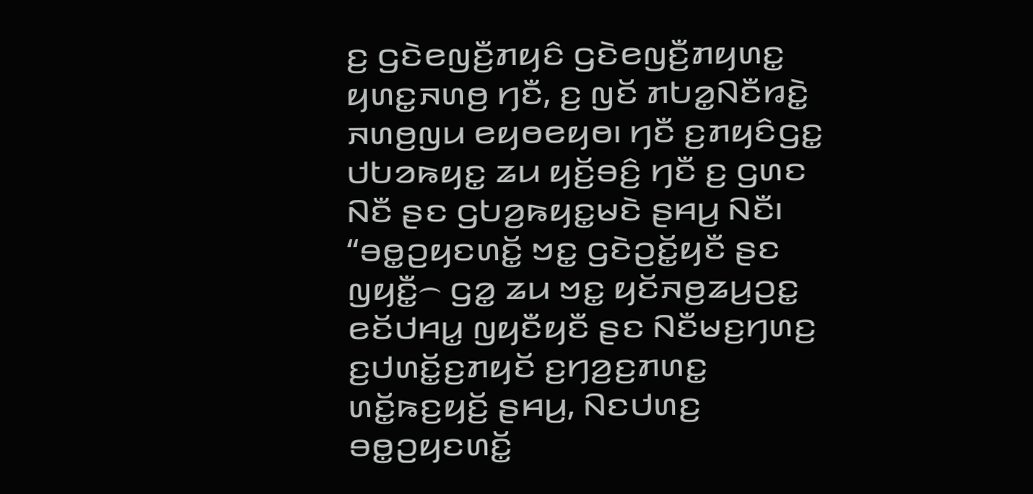ꤢ꤬ ꤞꤢꤧꤕꤜꤢꤪ꤬ꤊꤟꤢꤨ ꤞꤢꤧꤕꤜꤢꤪ꤬ꤊꤟꤛꤢ꤭ ꤟꤛꤢ꤭ꤏꤛꤥ꤬ ꤚꤢꤪ, ꤢ꤬ ꤜꤢꤩ ꤊꤝꤤ꤭ꤡꤢꤪꤙꤢꤧ꤭ ꤏꤛꤥ꤬ꤜꤣ ꤕꤟꤥꤕꤟꤥ꤯ ꤚꤢꤪ ꤢ꤬ꤊꤟꤢꤨꤞꤢ꤭ ꤓꤝꤤꤒꤟꤢ꤭ ꤘꤣ ꤟꤢꤩ꤬ꤋꤢꤨ꤬ ꤚꤢꤪ ꤢ꤬ ꤞꤛꤢ ꤡꤢꤪ ꤔꤢ ꤞꤝꤤ꤬ꤒꤟꤢ꤭ꤗꤢꤧ ꤔꤌꤣ꤬ ꤡꤢꤪ꤯
“ꤋꤥ꤭ꤑꤟꤢꤛꤢꤩ꤭ ꤠꤢ꤭ ꤞꤢꤧꤑꤢꤩ꤭ꤟꤢꤪ ꤔꤢ ꤜꤟꤢꤪ꤭꤮ ꤞꤤ꤭ ꤘꤣ ꤠꤢ꤭ ꤟꤢꤩꤏꤥ꤬ꤘꤣ꤬ꤑꤢ꤭ ꤕꤢꤩꤓꤌꤣ꤭ ꤜꤟꤢꤪꤟꤢꤪ ꤔꤢ ꤡꤢꤪꤗꤢ꤬ꤚꤛꤢ꤬ ꤢ꤬ꤓꤛꤢꤩ꤭ꤢ꤬ꤊꤟꤢꤩ ꤢ꤬ꤚꤤ꤬ꤢ꤬ꤊꤛꤢ꤭ ꤛꤢꤩ꤭ꤒꤢ꤬ꤟꤢꤩ꤬ ꤔꤌꤣ꤬, ꤡꤢꤓꤛꤢ꤬ ꤋꤥ꤭ꤑꤟꤢꤛꤢꤩ꤭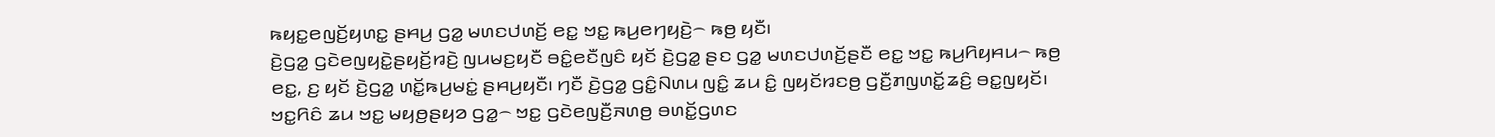ꤒꤟꤢ꤭ꤕꤜꤢꤩ꤬ꤟꤛꤢ꤭ ꤔꤌꤣ꤬ ꤞꤤ꤭ ꤗꤛꤢꤓꤛꤢꤩ꤬ ꤕꤢ꤭ ꤠꤢ꤭ ꤒꤣ꤬ꤕꤚꤟꤢꤧ꤬꤮ ꤒꤥ꤬ ꤟꤢꤪ꤯
ꤢꤧ꤬ꤞꤤ꤭ ꤞꤢꤧꤕꤜꤟꤢꤧ꤭ꤔꤟꤢꤩ꤬ꤙꤢꤧ꤬ ꤜꤣꤗꤢ꤬ꤟꤢꤪ ꤋꤢꤨ꤭ꤕꤢꤪꤜꤢꤨ ꤟꤢꤩ ꤢꤧ꤬ꤞꤤ꤭ ꤔꤢ ꤞꤤ꤭ ꤗꤛꤢꤓꤛꤢꤩ꤬ꤔꤢꤪ ꤕꤢ꤭ ꤠꤢ꤭ ꤒꤣ꤬ꤖꤟꤌꤣ꤮ ꤒꤥ꤬ ꤕꤢ꤭, ꤢ꤬ ꤟꤢꤩ ꤢꤧ꤬ꤞꤤ꤭ ꤛꤢꤩ꤭ꤒꤣ꤬ꤗꤢꤦ꤭ ꤔꤌꤣ꤬ꤟꤢꤪ꤯ ꤚꤢꤪ ꤢꤧ꤬ꤞꤤ꤭ ꤞꤢꤨ꤭ꤡꤛꤣ ꤜꤢꤨ꤭ ꤘꤣ ꤢꤨ꤭ ꤜꤟꤢꤩꤙꤢꤥ꤬ ꤞꤢꤪ꤬ꤊꤜꤛꤢꤩ꤭ꤘꤢꤨ꤬ ꤋꤢ꤭ꤜꤟꤢꤩ꤯
ꤠꤢ꤭ꤖꤢꤨ ꤘꤣ ꤠꤢ꤭ ꤗꤟꤥ꤬ꤔꤟꤤ ꤞꤤ꤭꤮ ꤠꤢ꤭ ꤞꤢꤧꤕꤜꤢꤪ꤬ꤏꤛꤥ꤬ ꤋꤛꤢꤩ꤭ꤞꤛꤢ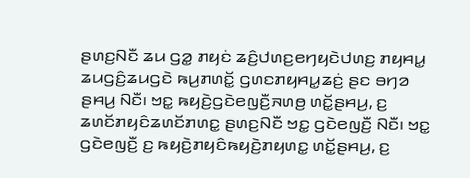ꤔꤛꤢ꤬ꤡꤢꤪ ꤘꤣ ꤞꤤ꤭ ꤊꤟꤢꤦ ꤘꤢꤨ꤬ꤓꤛꤢ꤬ꤕꤚꤟꤢꤧꤓꤛꤢ꤬ ꤊꤟꤌꤣ꤭ ꤘꤣꤞꤢꤨ꤬ꤘꤣꤞꤢꤧ ꤒꤣ꤬ꤊꤛꤢꤩ꤭ ꤞꤛꤢꤊꤟꤌꤣ꤭ꤘꤢꤦ꤬ ꤔꤢ ꤋꤚꤤ ꤔꤌꤣ꤬ ꤡꤢꤪ꤯ ꤠꤢ꤭ ꤒꤟꤢꤧ꤬ꤞꤢꤧꤕꤜꤢꤪ꤬ꤏꤛꤥ꤬ ꤛꤢꤩ꤭ꤔꤌꤣ꤬, ꤢ꤬ ꤘꤛꤢꤩꤊꤟꤢꤨꤘꤛꤢꤩꤊꤛꤢ꤭ ꤔꤛꤢ꤬ꤡꤢꤪ ꤠꤢ꤭ ꤞꤢꤧꤕꤜꤢꤪ꤬ ꤡꤢꤪ꤯ ꤠꤢ꤭ ꤞꤢꤧꤕꤜꤢꤪ꤬ ꤢ꤬ ꤒꤟꤢꤧ꤬ꤊꤟꤢꤨꤒꤟꤢꤧ꤬ꤊꤟꤛꤢ꤭ ꤛꤢꤩ꤭ꤔꤌꤣ꤬, ꤢ꤬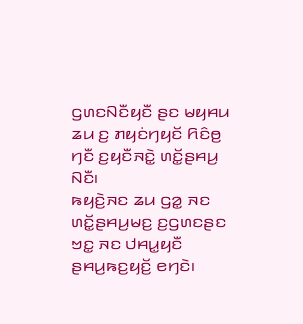ꤞꤛꤢꤡꤢꤪꤟꤢꤪ ꤔꤢ ꤗꤟꤌꤣ ꤘꤣ ꤢ꤬ ꤊꤟꤢꤦꤚꤟꤢꤩ ꤖꤢꤨꤥ꤬ ꤚꤢꤪ ꤢ꤬ꤟꤢꤪꤏꤢꤧ꤭ ꤛꤢꤩ꤭ꤔꤌꤣ꤬ ꤡꤢꤪ꤯
ꤒꤟꤢꤧ꤬ꤏꤢ ꤘꤣ ꤞꤤ꤭ ꤏꤢ ꤛꤢꤩ꤭ꤔꤌꤣ꤬ꤗꤢ꤬ ꤢ꤬ꤞꤛꤢꤔꤢ ꤠꤢ꤭ ꤏꤢ ꤓꤌꤣ꤭ꤟꤢꤪ ꤔꤌꤣ꤬ꤒꤢ꤬ꤟꤢꤩ꤬ ꤕꤚꤢꤧ꤯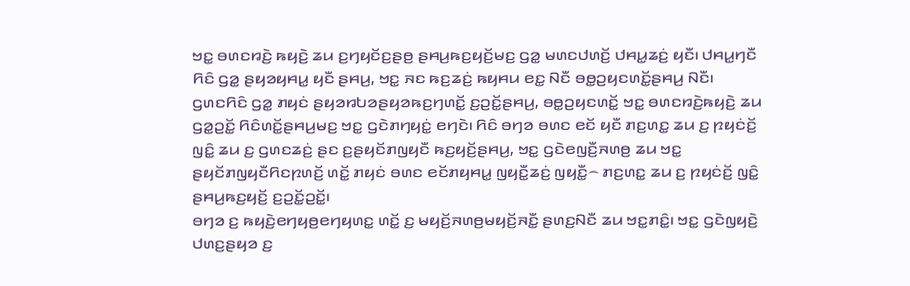ꤠꤢ꤭ ꤋꤛꤢꤙꤢꤧ꤬ ꤒꤟꤢꤧ꤬ ꤘꤣ ꤢ꤬ꤚꤟꤢꤩꤢ꤬ꤔꤥ꤬ ꤔꤌꤣ꤬ꤒꤢ꤬ꤟꤢꤩ꤬ꤗꤢ꤬ ꤞꤤ꤭ ꤗꤛꤢꤓꤛꤢꤩ꤬ ꤓꤌꤣ꤭ꤘꤢꤦ꤬ ꤟꤢꤪ꤯ ꤓꤌꤣ꤭ꤚꤢꤪ ꤖꤢꤨ ꤞꤤ꤭ ꤔꤟꤤꤟꤌꤣ꤭ ꤟꤢꤪ ꤔꤌꤣ꤬, ꤠꤢ꤭ ꤏꤢ ꤒꤢ꤬ꤘꤢꤦ꤬ ꤒꤟꤌꤣ ꤕꤢ꤭ ꤡꤢꤪ ꤋꤥ꤭ꤑꤟꤢꤛꤢꤩ꤭ꤔꤌꤣ꤬ ꤡꤢꤪ꤯
ꤞꤛꤢꤖꤢꤨ ꤞꤤ꤭ ꤊꤟꤢꤦ ꤔꤟꤤꤙꤝꤤꤔꤟꤤꤒꤢ꤬ꤚꤛꤢꤩ꤭ ꤢ꤬ꤑꤢꤩ꤭ꤔꤌꤣ꤬, ꤋꤥ꤭ꤑꤟꤢꤛꤢꤩ꤭ ꤠꤢ꤭ ꤋꤛꤢꤙꤢꤧ꤬ꤒꤟꤢꤧ꤬ ꤘꤣ ꤞꤤ꤭ꤑꤢꤩ꤭ ꤖꤢꤨꤛꤢꤩ꤭ꤔꤌꤣ꤬ꤗꤢ꤬ ꤠꤢ꤭ ꤞꤢꤧꤊꤚꤟꤢꤦ꤭ ꤕꤚꤢꤧ꤯ ꤖꤢꤨ ꤋꤚꤤ ꤋꤛꤢ ꤕꤢꤩ ꤟꤢꤪ ꤊꤢ꤬ꤛꤢ꤭ ꤘꤣ ꤢ꤬ ꤐꤟꤢꤦꤢꤩ꤬ ꤜꤢꤨ꤭ ꤘꤣ ꤢ꤬ ꤞꤛꤢꤘꤢꤦ꤬ ꤔꤢ ꤢ꤬ꤔꤟꤢꤩꤊꤜꤟꤢꤪ ꤒꤢ꤬ꤟꤢꤩ꤬ꤔꤌꤣ꤬, ꤠꤢ꤭ ꤞꤢꤧꤕꤜꤢꤪ꤬ꤏꤛꤥ꤬ ꤘꤣ ꤠꤢ꤭ ꤔꤟꤢꤩꤊꤜꤟꤢꤪꤖꤢꤐꤛꤢꤩ꤬ ꤛꤢꤩ꤭ ꤊꤟꤢꤦ ꤋꤛꤢ ꤕꤢꤩꤊꤟꤌꤣ꤭ ꤜꤟꤢꤪ꤭ꤘꤢꤦ꤬ ꤜꤟꤢꤪ꤭꤮ ꤊꤢ꤬ꤛꤢ꤭ ꤘꤣ ꤢ꤬ ꤐꤟꤢꤦꤢꤩ꤬ ꤜꤢꤨ꤭ ꤔꤌꤣ꤬ꤒꤢ꤬ꤟꤢꤩ꤬ ꤢ꤬ꤑꤢꤩ꤭ꤑꤢꤩ꤭꤯
ꤋꤚꤤ ꤢ꤬ ꤒꤟꤢꤧ꤬ꤕꤚꤟꤥ꤬ꤕꤚꤟꤛꤢ꤭ ꤛꤢꤩ꤭ ꤢ꤬ ꤗꤟꤢꤩ꤬ꤏꤛꤥ꤬ꤗꤟꤢꤩ꤬ꤏꤢꤪ꤭ ꤔꤛꤢ꤬ꤡꤢꤪ ꤘꤣ ꤠꤢ꤭ꤊꤢꤨ꤭꤯ ꤠꤢ꤭ ꤞꤢꤧꤜꤟꤢꤧ꤬ ꤓꤛꤢ꤬ꤔꤟꤤ ꤢ꤬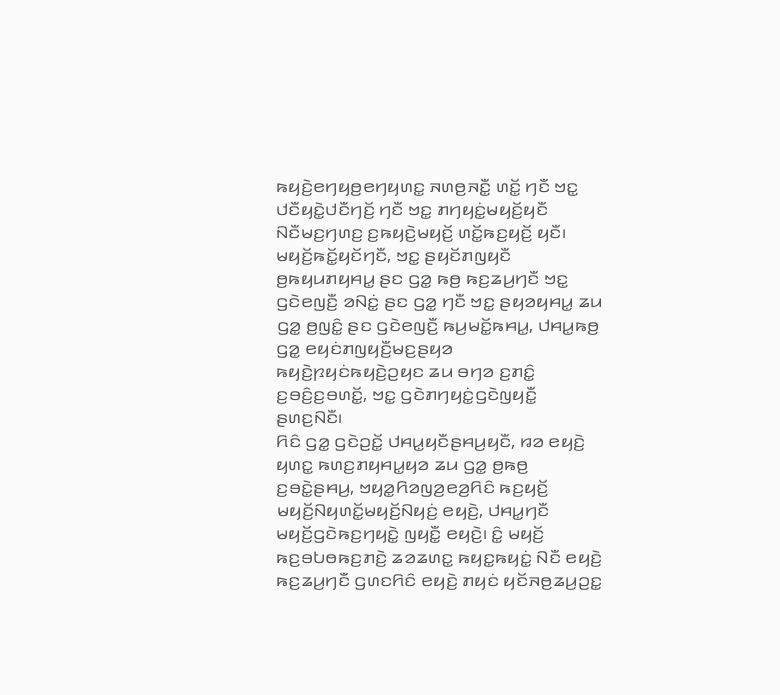ꤒꤟꤢꤧ꤬ꤕꤚꤟꤥ꤬ꤕꤚꤟꤛꤢ꤭ ꤏꤛꤥ꤬ꤏꤢꤪ꤭ ꤛꤢꤩ꤭ ꤚꤢꤪ ꤠꤢ꤭ ꤓꤢꤪꤟꤢꤧ꤭ꤓꤢꤪꤚꤢꤩ꤬ ꤚꤢꤪ ꤠꤢ꤭ ꤊꤚꤟꤢꤦ꤭ꤗꤟꤢꤩ꤬ꤟꤢꤪ ꤡꤢꤪꤗꤢ꤬ꤚꤛꤢ꤬ ꤢ꤬ꤒꤟꤢꤧ꤬ꤗꤟꤢꤩ꤬ ꤛꤢꤩ꤭ꤒꤢ꤬ꤟꤢꤩ꤬ ꤟꤢꤪ꤯
ꤗꤟꤢꤩ꤬ꤒꤢꤩ꤭ꤟꤢꤩꤚꤢꤪ, ꤠꤢ꤭ ꤔꤟꤢꤩꤊꤜꤟꤢꤪ ꤥ꤬ꤒꤟꤣꤊꤟꤌꤣ꤭ ꤔꤢ ꤞꤤ꤭ ꤒꤥ꤬ ꤒꤢ꤬ꤘꤣ꤬ꤚꤢꤪ ꤠꤢ꤭ ꤞꤢꤧꤕꤜꤢꤪ꤬ ꤤꤡꤢꤦ꤭ ꤔꤢ ꤞꤤ꤭ ꤚꤢꤪ ꤠꤢ꤭ ꤔꤟꤤꤟꤌꤣ꤭ ꤘꤣ ꤞꤤ꤭ ꤥ꤬ꤜꤢꤨ꤭ ꤔꤢ ꤞꤢꤧꤕꤜꤢꤪ꤬ ꤒꤣ꤬ꤗꤢꤩ꤭ꤒꤌꤣ꤭, ꤓꤌꤣ꤭ꤒꤥ꤬ ꤞꤤ꤭ ꤕꤟꤢꤦꤊꤜꤟꤢꤪ꤬ꤗꤢ꤬ꤔꤟꤤ ꤒꤟꤢꤧ꤬ꤐꤟꤢꤦꤒꤟꤢꤧ꤬ꤑꤟꤢ ꤘꤣ ꤋꤚꤤ ꤢ꤬ꤊꤢꤨ꤭ ꤢ꤬ꤋꤢꤨ꤬ꤢ꤬ꤋꤛꤢꤩ꤭, ꤠꤢ꤭ ꤞꤢꤧꤊꤚꤟꤢꤦ꤭ꤞꤢꤧꤜꤟꤢꤪ꤭ ꤔꤛꤢ꤬ꤡꤢꤪ꤯
ꤖꤢꤨ ꤞꤤ꤭ ꤞꤢꤧꤑꤢꤩ꤭ ꤓꤌꤣ꤭ꤟꤢꤪꤔꤌꤣ꤬ꤟꤢꤪ, ꤙꤤ ꤕꤟꤢꤧ꤬ ꤟꤛꤢ꤭ ꤒꤛꤢ꤬ꤊꤟꤌꤣ꤭ꤟꤤ ꤘꤣ ꤞꤤ꤭ ꤥ꤬ꤒꤥ꤬ ꤢ꤬ꤋꤢꤧ꤭ꤔꤌꤣ꤬, ꤠꤟꤤ꤭ꤖꤤꤜꤤ꤬ꤕꤤ꤬ꤖꤢꤨ ꤒꤢ꤬ꤟꤢꤩ꤬ ꤗꤟꤢꤩ꤬ꤡꤟꤛꤢꤩ꤭ꤗꤟꤢꤩ꤬ꤡꤟꤢꤦ꤬ ꤕꤟꤢꤧ꤬, ꤓꤌꤣ꤭ꤚꤢꤪ ꤗꤟꤢꤩ꤬ꤞꤢꤧꤒꤢ꤬ꤚꤟꤢꤧ꤭ ꤜꤟꤢꤪ꤭ ꤕꤟꤢꤧ꤬꤯ ꤢꤨ꤭ ꤗꤟꤢꤩ꤬ ꤒꤢ꤬ꤋꤝꤥꤒꤢ꤬ꤊꤢꤧ꤬ ꤘꤤꤘꤛꤢ꤭ ꤒꤟꤢ꤭ꤒꤟꤢꤦ꤭ ꤡꤢꤪ ꤕꤟꤢꤧ꤬ ꤒꤢ꤬ꤘꤣ꤬ꤚꤢꤪ ꤞꤛꤢꤖꤢꤨ ꤕꤟꤢꤧ꤬ ꤊꤟꤢꤦ ꤟꤢꤩꤏꤥ꤬ꤘꤣ꤬ꤑꤢ꤭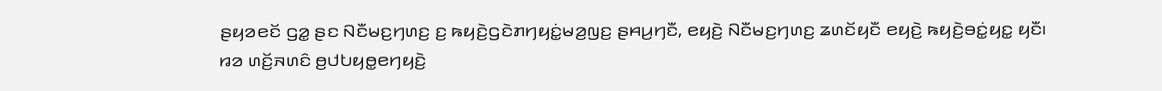ꤔꤟꤤꤕꤢꤩ ꤞꤤ꤭ ꤔꤢ ꤡꤢꤪꤗꤢ꤬ꤚꤛꤢ꤬ ꤢ꤬ ꤒꤟꤢꤧ꤬ꤞꤢꤧꤊꤚꤟꤢꤦ꤭ꤗꤤ꤬ꤜꤢ꤬ ꤔꤌꤣ꤬ꤚꤢꤪ, ꤕꤟꤢꤧ꤬ ꤡꤢꤪꤗꤢ꤬ꤚꤛꤢ꤬ ꤘꤛꤢꤩꤟꤢꤪ ꤕꤟꤢꤧ꤬ ꤒꤟꤢꤧ꤬ꤋꤢꤦ꤭ꤟꤢ꤭ ꤟꤢꤪ꤯
ꤙꤤ ꤛꤢꤩ꤬ꤏꤛꤢꤨ ꤥ꤬ꤓꤝꤟꤥ꤭ꤕꤚꤟꤢꤧ꤬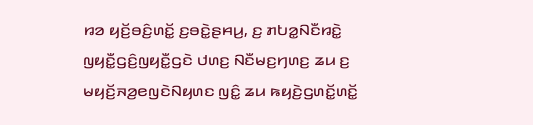ꤙꤤ ꤟꤢꤩ꤬ꤋꤢꤨ꤬ꤛꤢꤩ꤭ ꤢ꤬ꤋꤢꤧ꤭ꤔꤌꤣ꤬, ꤢ꤬ ꤊꤝꤤ꤭ꤡꤢꤪꤙꤢꤧ꤭ ꤜꤟꤢꤪ꤭ꤞꤢꤨ꤬ꤜꤟꤢꤪ꤭ꤞꤢꤧ ꤓꤛꤢ꤬ ꤡꤢꤪꤗꤢ꤬ꤚꤛꤢ꤬ ꤘꤣ ꤢ꤬ ꤗꤟꤢꤩ꤬ꤏꤤ꤬ꤕꤜꤢꤧꤡꤟꤛꤢ ꤜꤢꤨ꤭ ꤘꤣ ꤒꤟꤢꤧ꤬ꤞꤛꤢꤩ꤭ꤛꤢꤩ꤭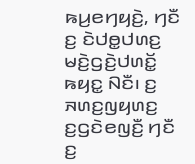ꤒꤣ꤬ꤕꤚꤟꤢꤧ꤬, ꤚꤢꤪ ꤢ꤬ ꤢꤧꤓꤥ꤭ꤓꤛꤢ꤬ ꤗꤢꤧ꤬ꤞꤢꤧ꤬ꤓꤛꤢꤩ꤭ ꤒꤟꤢ꤭ ꤡꤢꤪ꤯ ꤢ꤬ ꤏꤛꤢ꤬ꤜꤟꤛꤢ꤬ ꤢ꤬ꤞꤢꤧꤕꤜꤢꤪ꤬ ꤚꤢꤪ ꤢ꤬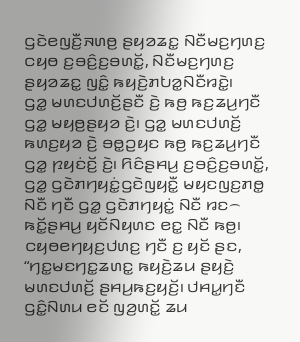ꤞꤢꤧꤕꤜꤢꤪ꤬ꤏꤛꤥ꤬ ꤔꤟꤤꤘꤢ꤭ ꤡꤢꤪꤗꤢ꤬ꤚꤛꤢ꤬ ꤍꤟꤥ ꤢ꤬ꤋꤢꤨ꤬ꤢ꤬ꤋꤛꤢꤩ꤭, ꤡꤢꤪꤗꤢ꤬ꤚꤛꤢ꤬ ꤔꤟꤤꤘꤢ꤭ ꤜꤢꤨ꤭ ꤒꤟꤢꤧ꤬ꤊꤝꤤ꤭ꤡꤢꤪꤙꤢꤧ꤭꤯
ꤞꤤ꤭ ꤗꤛꤢꤓꤛꤢꤩ꤬ꤔꤢꤪ ꤢꤧ꤬ ꤒꤥ꤬ ꤒꤢ꤬ꤘꤣ꤬ꤚꤢꤪ ꤞꤤ꤭ ꤗꤟꤥ꤬ꤔꤟꤤ ꤢꤧ꤬꤯ ꤞꤤ꤭ ꤗꤛꤢꤓꤛꤢꤩ꤬ ꤒꤛꤢ꤬ꤟꤤ ꤢꤧ꤬ ꤋꤥ꤭ꤑꤟꤢ ꤒꤥ꤬ ꤒꤢ꤬ꤘꤣ꤬ꤚꤢꤪ ꤞꤤ꤭ ꤐꤟꤢꤦꤢꤩ꤬ ꤢꤧ꤬꤯ ꤖꤢꤨꤔꤌꤣ꤬ ꤢ꤬ꤋꤢꤨ꤬ꤢ꤬ꤋꤛꤢꤩ꤭, ꤞꤤ꤭ ꤞꤢꤧꤊꤚꤟꤢꤦ꤭ꤞꤢꤧꤜꤟꤢꤪ꤭ ꤗꤟꤢꤜꤢ꤬ꤊꤥ꤭ ꤡꤢꤪ ꤚꤢꤪ ꤞꤤ꤭ ꤞꤢꤧꤊꤚꤟꤢꤦ꤭ ꤡꤢꤪ ꤙꤢ꤮ ꤒꤢꤩ꤭ꤔꤌꤣ꤬ ꤟꤢꤩꤡꤟꤛꤢ ꤕꤢ꤭ ꤡꤢꤪ ꤒꤥ꤬꤯
ꤍꤟꤥꤕꤚꤟꤢ꤬ꤓꤛꤢ꤬ ꤚꤢꤪ ꤢ꤬ ꤟꤢꤩ ꤔꤢ, “ꤚꤢ꤭ꤗꤢꤚꤢ꤭ꤘꤛꤢ꤭ ꤒꤟꤢꤧ꤬ꤘꤣ ꤔꤟꤢꤧ꤬ ꤗꤛꤢꤓꤛꤢꤩ꤬ ꤔꤌꤣ꤬ꤒꤢ꤬ꤟꤢꤩ꤬꤯ ꤓꤌꤣ꤭ꤚꤢꤪ ꤞꤢꤨ꤭ꤡꤛꤣ ꤕꤢꤩ ꤜꤤ꤬ꤛꤢꤩ꤭ ꤘꤣ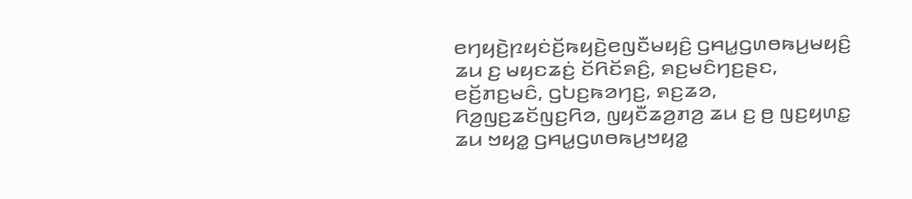ꤕꤚꤟꤢꤧ꤬ꤐꤟꤢꤦꤢꤩ꤬ꤒꤟꤢꤧ꤬ꤕꤜꤢꤪꤗꤟꤢꤨ꤬ ꤞꤌꤣ꤭ꤞꤛꤥꤒꤣ꤬ꤗꤟꤢꤨ꤬ ꤘꤣ ꤢ꤬ ꤗꤟꤢꤘꤢꤦ꤬ ꤢꤩꤖꤢꤩꤎꤢꤨ꤬, ꤎꤢ꤬ꤗꤢꤨꤚꤢ꤬ꤔꤢ, ꤕꤢꤩ꤬ꤊꤢ꤬ꤗꤢꤨ, ꤞꤝꤢ꤬ꤒꤤꤚꤢ꤬, ꤎꤢ꤬ꤘꤤ, ꤖꤤ꤬ꤜꤢ꤬ꤘꤢꤩꤜꤢ꤬ꤖꤤ, ꤜꤟꤢꤪꤘꤤ꤬ꤊꤤ꤬ ꤘꤣ ꤢ꤬ ꤥ꤬ ꤜꤢ꤬ꤟꤛꤢ꤭ ꤘꤣ ꤠꤟꤤ꤭ ꤞꤌꤣ꤭ꤞꤛꤥꤒꤣ꤬ꤠꤟꤤ꤭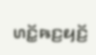ꤛꤢꤩ꤭ꤒꤢ꤬ꤟꤢꤩ꤬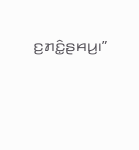ꤢ꤬ꤊꤢꤨ꤭ꤔꤌꤣ꤬꤯”